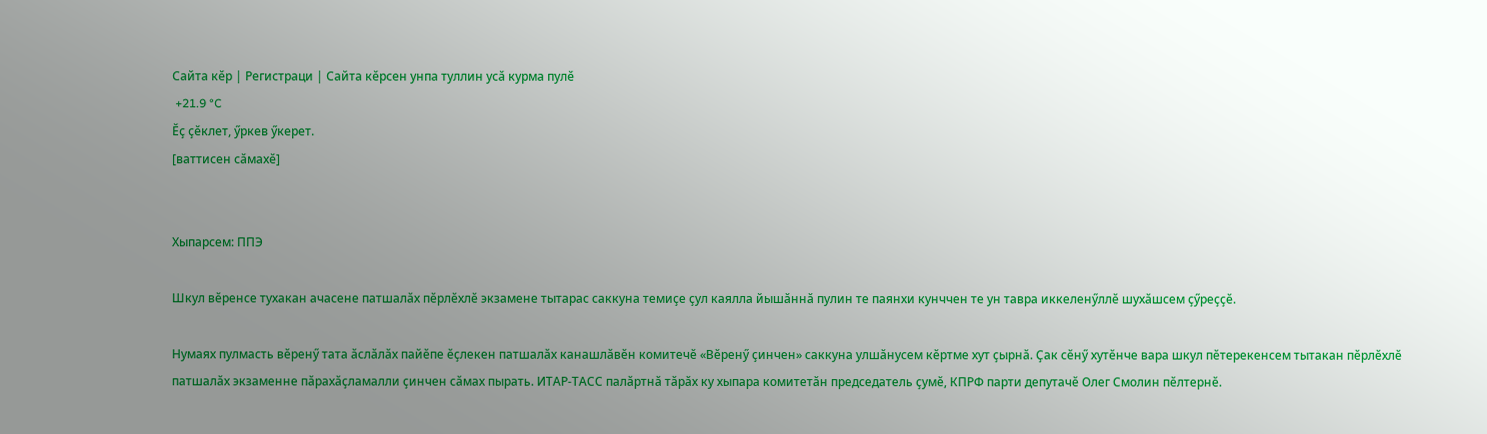Сайта кӗр | Регистраци | Сайта кӗрсен унпа туллин усӑ курма пулӗ
 +21.9 °C
Ӗҫ ҫӗклет, ӳркев ӳкерет.
[ваттисен сӑмахӗ]


Хыпарсем: ППЭ

Шкул вӗренсе тухакан ачасене патшалӑх пӗрлӗхлӗ экзамене тытарас саккуна темиҫе ҫул каялла йышӑннӑ пулин те паянхи кунччен те ун тавра иккеленӳллӗ шухӑшсем ҫӳреҫҫӗ.

Нумаях пулмасть вӗренӳ тата ӑслӑлӑх пайӗпе ӗҫлекен патшалӑх канашлӑвӗн комитечӗ «Вӗренӳ ҫинчен» саккуна улшӑнусем кӗртме хут ҫырнӑ. Ҫак сӗнӳ хутӗнче вара шкул пӗтерекенсем тытакан пӗрлӗхлӗ патшалӑх экзаменне пӑрахӑҫламалли ҫинчен сӑмах пырать. ИТАР-ТАСС палӑртнӑ тӑрӑх ку хыпара комитетӑн председатель ҫумӗ, КПРФ парти депутачӗ Олег Смолин пӗлтернӗ.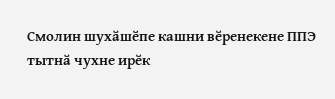Смолин шухӑшӗпе кашни вӗренекене ППЭ тытнӑ чухне ирӗк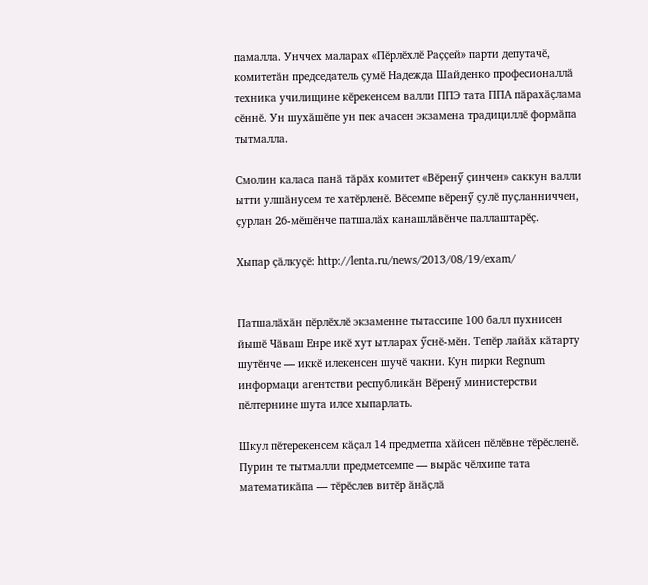памалла. Унччех маларах «Пӗрлӗхлӗ Раҫҫей» парти депутачӗ, комитетӑн председатель ҫумӗ Надежда Шайденко професионаллӑ техника училищине кӗрекенсем валли ППЭ тата ППА пӑрахӑҫлама сӗннӗ. Ун шухӑшӗпе ун пек ачасен экзамена традициллӗ формӑпа тытмалла.

Смолин каласа панӑ тӑрӑх комитет «Вӗренӳ ҫинчен» саккун валли ытти улшӑнусем те хатӗрленӗ. Вӗсемпе вӗренӳ ҫулӗ пуҫланниччен, ҫурлан 26-мӗшӗнче патшалӑх канашлӑвӗнче паллаштарӗҫ.

Хыпар ҫӑлкуҫӗ: http://lenta.ru/news/2013/08/19/exam/


Патшалӑхӑн пӗрлӗхлӗ экзаменне тытассипе 100 балл пухнисен йышӗ Чӑваш Енре икӗ хут ытларах ӳснӗ-мӗн. Тепӗр лайӑх кӑтарту шутӗнче — иккӗ илекенсен шучӗ чакни. Кун пирки Regnum информаци агентстви республикӑн Вӗренӳ министерстви пӗлтернине шута илсе хыпарлать.

Шкул пӗтерекенсем кӑҫал 14 предметпа хӑйсен пӗлӗвне тӗрӗсленӗ. Пурин те тытмалли предметсемпе — вырӑс чӗлхипе тата математикӑпа — тӗрӗслев витӗр ӑнӑҫлӑ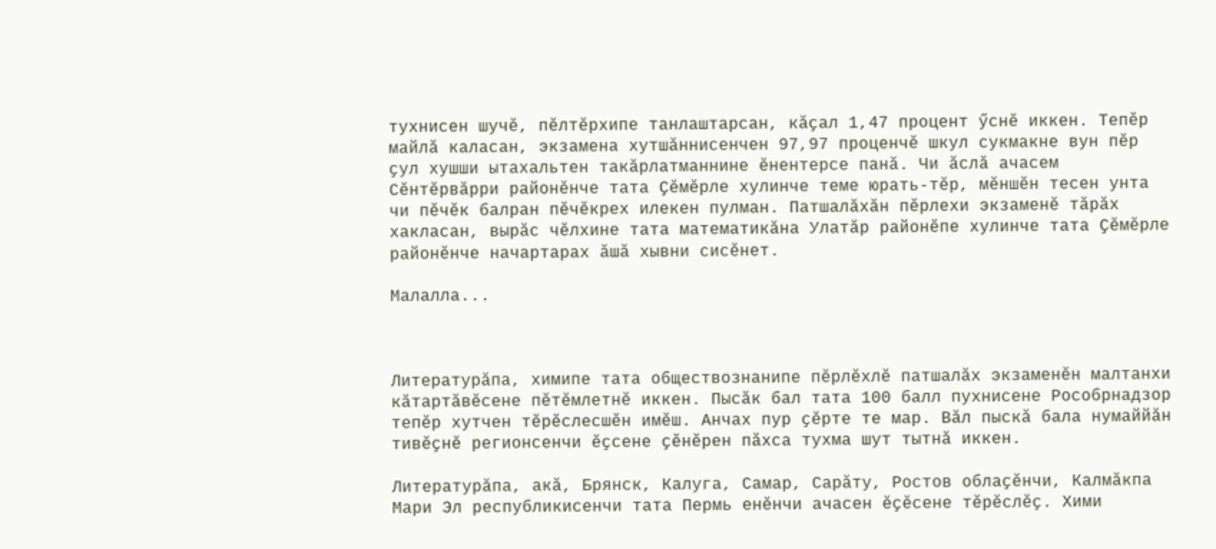тухнисен шучӗ, пӗлтӗрхипе танлаштарсан, кӑҫал 1,47 процент ӳснӗ иккен. Тепӗр майлӑ каласан, экзамена хутшӑннисенчен 97,97 проценчӗ шкул сукмакне вун пӗр ҫул хушши ытахальтен такӑрлатманнине ӗнентерсе панӑ. Чи ӑслӑ ачасем Сӗнтӗрвӑрри районӗнче тата Ҫӗмӗрле хулинче теме юрать-тӗр, мӗншӗн тесен унта чи пӗчӗк балран пӗчӗкрех илекен пулман. Патшалӑхӑн пӗрлехи экзаменӗ тӑрӑх хакласан, вырӑс чӗлхине тата математикӑна Улатӑр районӗпе хулинче тата Ҫӗмӗрле районӗнче начартарах ӑшӑ хывни сисӗнет.

Малалла...



Литературӑпа, химипе тата обществознанипе пӗрлӗхлӗ патшалӑх экзаменӗн малтанхи кӑтартӑвӗсене пӗтӗмлетнӗ иккен. Пысӑк бал тата 100 балл пухнисене Рособрнадзор тепӗр хутчен тӗрӗслесшӗн имӗш. Анчах пур ҫӗрте те мар. Вӑл пыскӑ бала нумаййӑн тивӗҫнӗ регионсенчи ӗҫсене ҫӗнӗрен пӑхса тухма шут тытнӑ иккен.

Литературӑпа, акӑ, Брянск, Калуга, Самар, Сарӑту, Ростов облаҫӗнчи, Калмӑкпа Мари Эл республикисенчи тата Пермь енӗнчи ачасен ӗҫӗсене тӗрӗслӗҫ. Хими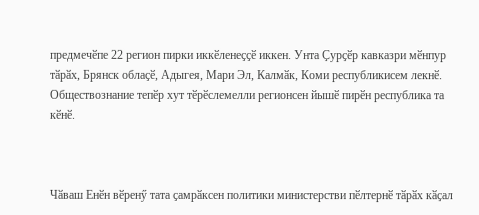предмечӗпе 22 регион пирки иккӗленеҫҫӗ иккен. Унта Ҫурҫӗр кавказри мӗнпур тӑрӑх, Брянск облаҫӗ, Адыгея, Мари Эл, Калмӑк, Коми республикисем лекнӗ. Обществознание тепӗр хут тӗрӗслемелли регионсен йышӗ пирӗн республика та кӗнӗ.



Чӑваш Енӗн вӗренӳ тата ҫамрӑксен политики министерстви пӗлтернӗ тӑрӑх кӑҫал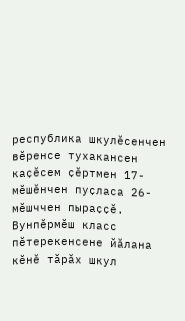республика шкулӗсенчен вӗренсе тухакансен каҫӗсем ҫӗртмен 17-мӗшӗнчен пуҫласа 26-мӗшччен пыраҫҫӗ. Вунпӗрмӗш класс пӗтерекенсене йӑлана кӗнӗ тӑрӑх шкул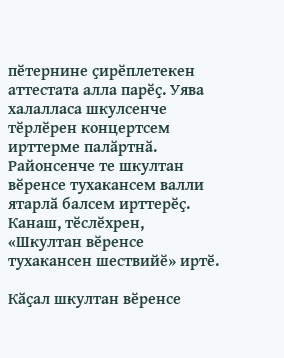пӗтернине ҫирӗплетекен аттестата алла парӗҫ. Уява халалласа шкулсенче тӗрлӗрен концертсем ирттерме палӑртнӑ. Районсенче те шкултан вӗренсе тухакансем валли ятарлӑ балсем ирттерӗҫ. Канаш, тӗслӗхрен, «Шкултан вӗренсе тухакансен шествийӗ» иртӗ.

Кӑҫал шкултан вӗренсе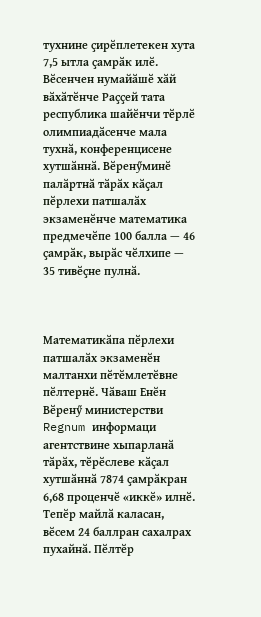тухнине ҫирӗплетекен хута 7,5 ытла ҫамрӑк илӗ. Вӗсенчен нумайӑшӗ хӑй вӑхӑтӗнче Раҫҫей тата республика шайӗнчи тӗрлӗ олимпиадӑсенче мала тухнӑ, конференцисене хутшӑннӑ. Вӗренӳминӗ палӑртнӑ тӑрӑх кӑҫал пӗрлехи патшалӑх экзаменӗнче математика предмечӗпе 100 балла — 46 ҫамрӑк, вырӑс чӗлхипе — 35 тивӗҫне пулнӑ.



Математикӑпа пӗрлехи патшалӑх экзаменӗн малтанхи пӗтӗмлетӗвне пӗлтернӗ. Чӑваш Енӗн Вӗренӳ министерстви Regnum информаци агентствине хыпарланӑ тӑрӑх, тӗрӗслеве кӑҫал хутшӑннӑ 7874 ҫамрӑкран 6,68 проценчӗ «иккӗ» илнӗ. Тепӗр майлӑ каласан, вӗсем 24 баллран сахалрах пухайнӑ. Пӗлтӗр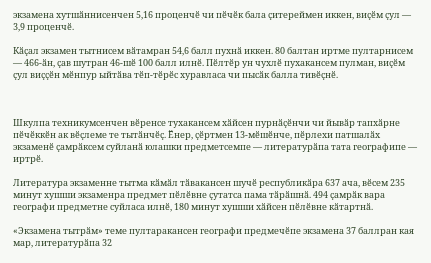экзамена хутшӑннисенчен 5,16 проценчӗ чи пӗчӗк бала ҫитереймен иккен, виҫӗм ҫул — 3,9 проценчӗ.

Кӑҫал экзамен тытнисем вӑтамран 54,6 балл пухнӑ иккен. 80 балтан иртме пултарнисем — 466-ӑн, ҫав шутран 46-шӗ 100 балл илнӗ. Пӗлтӗр ун чухлӗ пухакансем пулман, виҫӗм ҫул виҫҫӗн мӗнпур ыйтӑва тӗп-тӗрӗс хуравласа чи пысӑк балла тивӗҫнӗ.



Шкулпа техникумсенчен вӗренсе тухакансем хӑйсен пурнӑҫӗнчи чи йывӑр тапхӑрне пӗчӗккӗн ак вӗҫлеме те тытӑнчӗҫ. Ӗнер, ҫӗртмен 13-мӗшӗнче, пӗрлехи патшалӑх экзаменӗ ҫамрӑксем суйланӑ юлашки предметсемпе — литературӑпа тата географипе — иртрӗ.

Литература экзаменне тытма кӑмӑл тӑвакансен шучӗ республикӑра 637 ача, вӗсем 235 минут хушши экзаменра предмет пӗлӗвне ҫутатса пама тӑрӑшнӑ. 494 ҫамрӑк вара географи предметне суйласа илнӗ, 180 минут хушши хӑйсен пӗлӗвне кӑтартнӑ.

«Экзамена тытрӑм» теме пултаракансен географи предмечӗпе экзамена 37 баллран кая мар, литературӑпа 32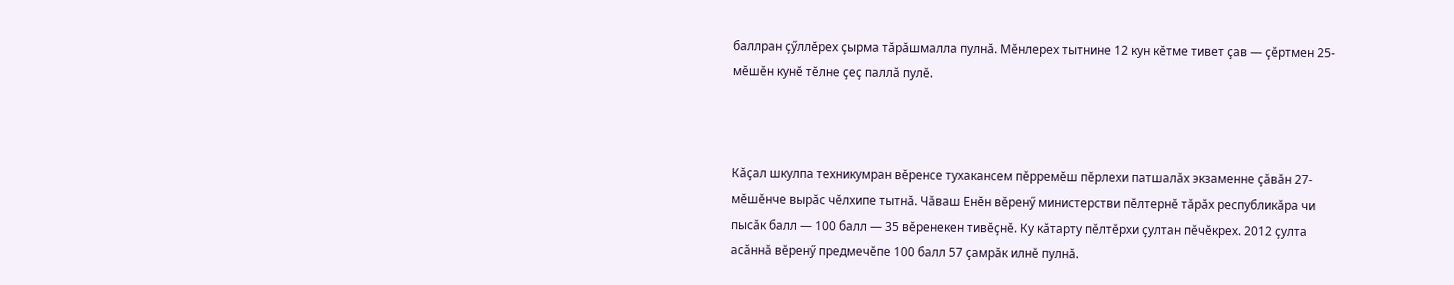баллран ҫӳллӗрех ҫырма тӑрӑшмалла пулнӑ. Мӗнлерех тытнине 12 кун кӗтме тивет ҫав — ҫӗртмен 25-мӗшӗн кунӗ тӗлне ҫеҫ паллӑ пулӗ.



Кӑҫал шкулпа техникумран вӗренсе тухакансем пӗрремӗш пӗрлехи патшалӑх экзаменне ҫӑвӑн 27-мӗшӗнче вырӑс чӗлхипе тытнӑ. Чӑваш Енӗн вӗренӳ министерстви пӗлтернӗ тӑрӑх республикӑра чи пысӑк балл — 100 балл — 35 вӗренекен тивӗҫнӗ. Ку кӑтарту пӗлтӗрхи ҫултан пӗчӗкрех. 2012 ҫулта асӑннӑ вӗренӳ предмечӗпе 100 балл 57 ҫамрӑк илнӗ пулнӑ.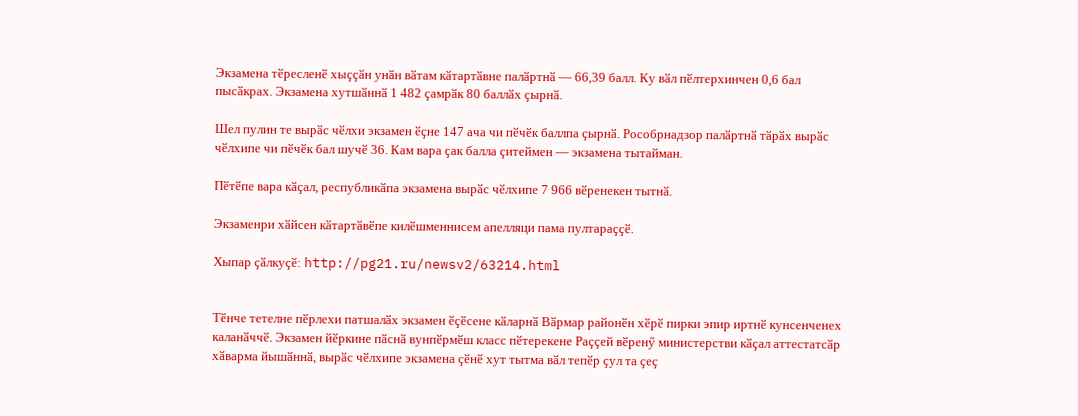Экзамена тӗресленӗ хыҫҫӑн унӑн вӑтам кӑтартӑвне палӑртнӑ — 66,39 балл. Ку вӑл пӗлтерхинчен 0,6 бал пысӑкрах. Экзамена хутшӑннӑ 1 482 ҫамрӑк 80 баллӑх ҫырнӑ.

Шел пулин те вырӑс чӗлхи экзамен ӗҫне 147 ача чи пӗчӗк баллпа ҫырнӑ. Рособрнадзор палӑртнӑ тӑрӑх вырӑс чӗлхипе чи пӗчӗк бал шучӗ 36. Кам вара ҫак балла ҫитеймен — экзамена тытайман.

Пӗтӗпе вара кӑҫал, республикӑпа экзамена вырӑс чӗлхипе 7 966 вӗренекен тытнӑ.

Экзаменри хӑйсен кӑтартӑвӗпе килӗшменнисем апелляци пама пултараҫҫӗ.

Хыпар ҫӑлкуҫӗ: http://pg21.ru/newsv2/63214.html


Тӗнче тетелне пӗрлехи патшалӑх экзамен ӗҫӗсене кӑларнӑ Вӑрмар районӗн хӗрӗ пирки эпир иртнӗ кунсенченех каланӑччӗ. Экзамен йӗркине пӑснӑ вунпӗрмӗш класс пӗтерекене Раҫҫей вӗренӳ министерстви кӑҫал аттестатсӑр хӑварма йышӑннӑ, вырӑс чӗлхипе экзамена ҫӗнӗ хут тытма вӑл тепӗр ҫул та ҫеҫ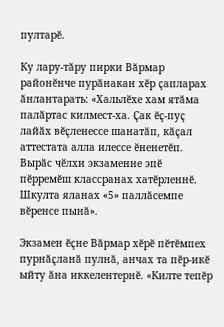пултарӗ.

Ку лару-тӑру пирки Вӑрмар районӗнче пурӑнакан хӗр ҫапларах ӑнлантарать: «Хальлӗхе хам ятӑма палӑртас килмест-ха. Ҫак ӗҫ-пуҫ лайӑх вӗҫленессе шанатӑп, кӑҫал аттестата алла илессе ӗненетӗп. Вырӑс чӗлхи экзаменне эпӗ пӗрремӗш классранах хатӗрленнӗ. Шкулта яланах «5» паллӑсемпе вӗренсе пынӑ».

Экзамен ӗҫне Вӑрмар хӗрӗ пӗтӗмпех пурнӑҫланӑ пулнӑ, анчах та пӗр-икӗ ыйту ӑна иккелентернӗ. «Килте тепӗр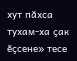хут пӑхса тухам-ха ҫак ӗҫсене» тесе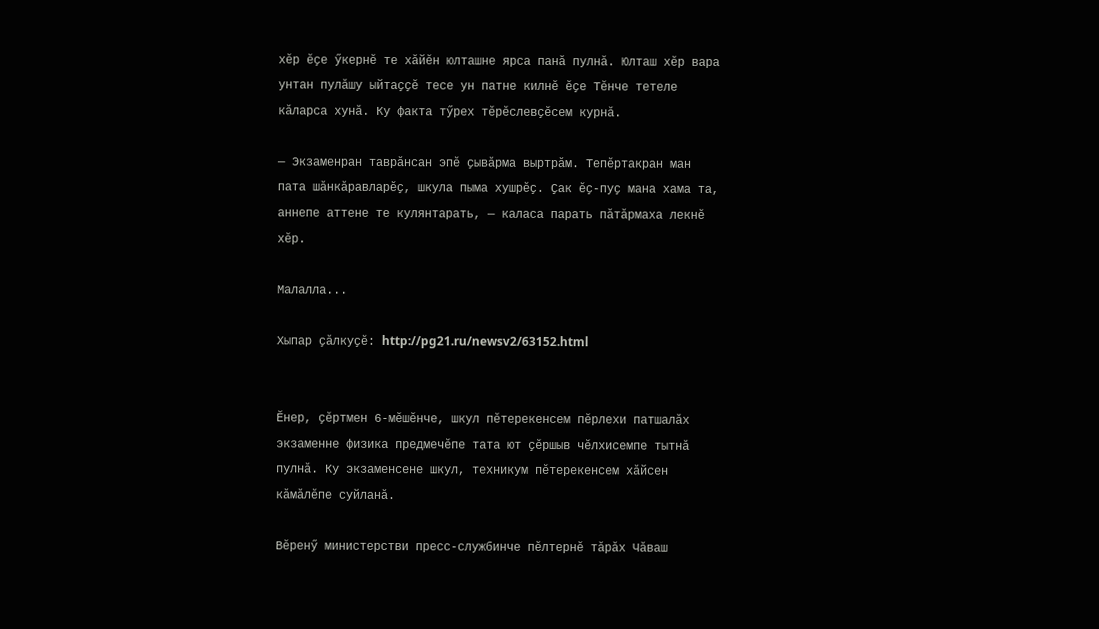хӗр ӗҫе ӳкернӗ те хӑйӗн юлташне ярса панӑ пулнӑ. Юлташ хӗр вара унтан пулӑшу ыйтаҫҫӗ тесе ун патне килнӗ ӗҫе Тӗнче тетеле кӑларса хунӑ. Ку факта тӳрех тӗрӗслевҫӗсем курнӑ.

— Экзаменран таврӑнсан эпӗ ҫывӑрма выртрӑм. Тепӗртакран ман пата шӑнкӑравларӗҫ, шкула пыма хушрӗҫ. Ҫак ӗҫ-пуҫ мана хама та, аннепе аттене те кулянтарать, — каласа парать пӑтӑрмаха лекнӗ хӗр.

Малалла...

Хыпар ҫӑлкуҫӗ: http://pg21.ru/newsv2/63152.html


Ӗнер, ҫӗртмен 6-мӗшӗнче, шкул пӗтерекенсем пӗрлехи патшалӑх экзаменне физика предмечӗпе тата ют ҫӗршыв чӗлхисемпе тытнӑ пулнӑ. Ку экзаменсене шкул, техникум пӗтерекенсем хӑйсен кӑмӑлӗпе суйланӑ.

Вӗренӳ министерстви пресс-службинче пӗлтернӗ тӑрӑх Чӑваш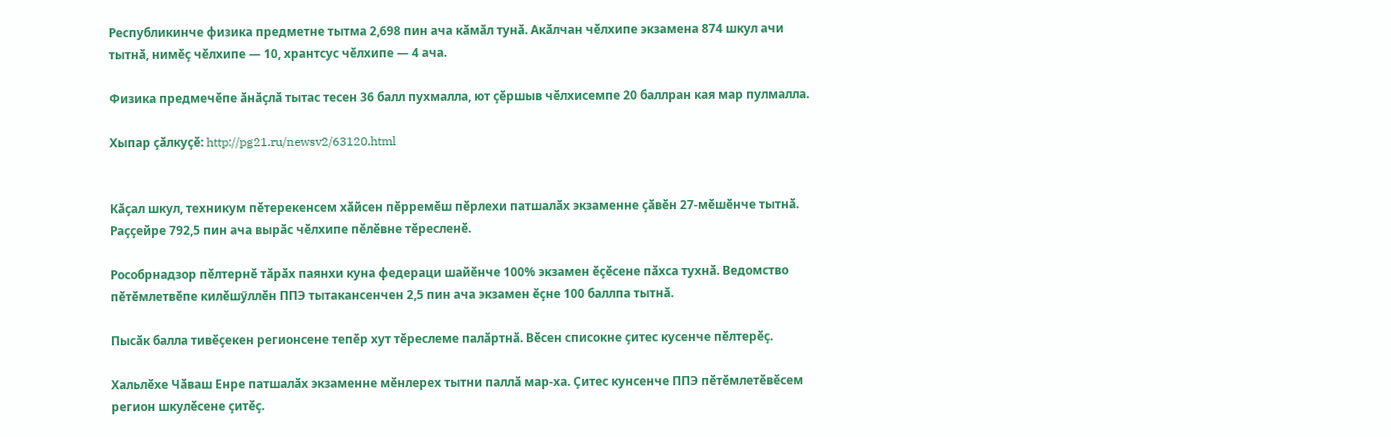Республикинче физика предметне тытма 2,698 пин ача кӑмӑл тунӑ. Акӑлчан чӗлхипе экзамена 874 шкул ачи тытнӑ, нимӗҫ чӗлхипе — 10, хрантсус чӗлхипе — 4 ача.

Физика предмечӗпе ӑнӑҫлӑ тытас тесен 36 балл пухмалла, ют ҫӗршыв чӗлхисемпе 20 баллран кая мар пулмалла.

Хыпар ҫӑлкуҫӗ: http://pg21.ru/newsv2/63120.html


Кӑҫал шкул, техникум пӗтерекенсем хӑйсен пӗрремӗш пӗрлехи патшалӑх экзаменне ҫӑвӗн 27-мӗшӗнче тытнӑ. Раҫҫейре 792,5 пин ача вырӑс чӗлхипе пӗлӗвне тӗресленӗ.

Рособрнадзор пӗлтернӗ тӑрӑх паянхи куна федераци шайӗнче 100% экзамен ӗҫӗсене пӑхса тухнӑ. Ведомство пӗтӗмлетвӗпе килӗшӳллӗн ППЭ тытакансенчен 2,5 пин ача экзамен ӗҫне 100 баллпа тытнӑ.

Пысӑк балла тивӗҫекен регионсене тепӗр хут тӗреслеме палӑртнӑ. Вӗсен списокне ҫитес кусенче пӗлтерӗҫ.

Хальлӗхе Чӑваш Енре патшалӑх экзаменне мӗнлерех тытни паллӑ мар-ха. Ҫитес кунсенче ППЭ пӗтӗмлетӗвӗсем регион шкулӗсене ҫитӗҫ.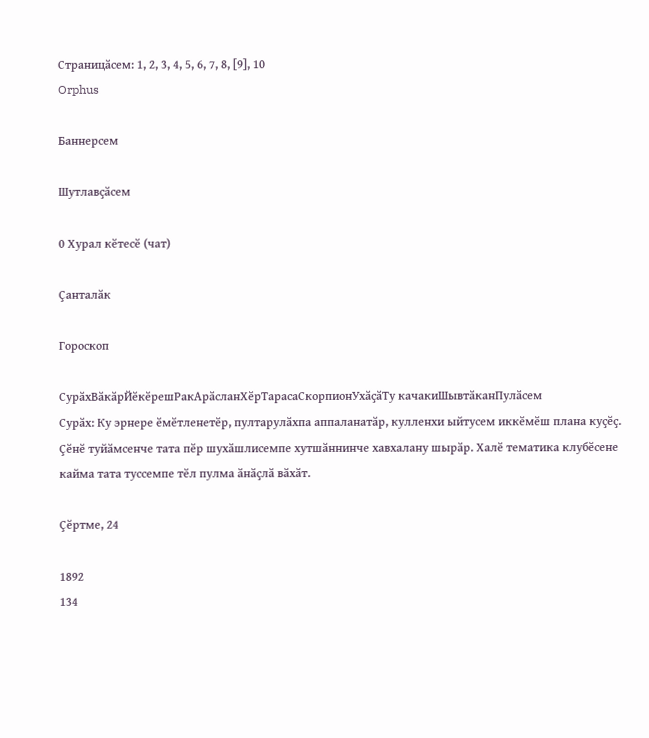Страницӑсем: 1, 2, 3, 4, 5, 6, 7, 8, [9], 10
Orphus

Баннерсем

Шутлавҫӑсем

0 Хурал кӗтесӗ (чат)

Ҫанталӑк

Гороскоп

СурӑхВӑкӑрЙӗкӗрешРакАрӑсланХӗрТарасаСкорпионУхӑҫӑТу качакиШывтӑканПулӑсем
Сурӑх: Ку эрнере ӗмӗтленетӗр, пултарулӑхпа аппаланатӑр, кулленхи ыйтусем иккӗмӗш плана куҫӗҫ. Ҫӗнӗ туйӑмсенче тата пӗр шухӑшлисемпе хутшӑннинче хавхалану шырӑр. Халӗ тематика клубӗсене кайма тата туссемпе тӗл пулма ӑнӑҫлӑ вӑхӑт.

Ҫӗртме, 24

1892
134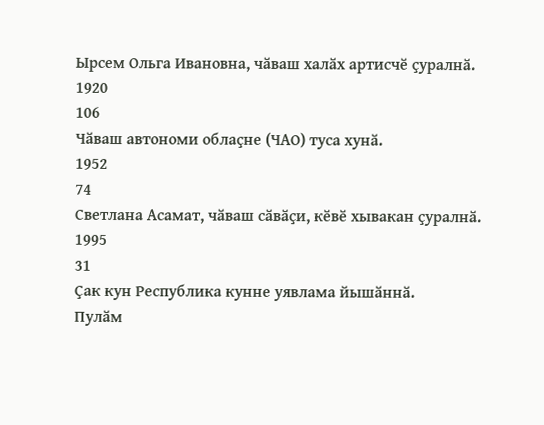Ырсем Ольга Ивановна, чӑваш халӑх артисчӗ ҫуралнӑ.
1920
106
Чӑваш автономи облаҫне (ЧАО) туса хунӑ.
1952
74
Светлана Асамат, чӑваш сӑвӑҫи, кӗвӗ хывакан ҫуралнӑ.
1995
31
Ҫак кун Республика кунне уявлама йышӑннӑ.
Пулӑм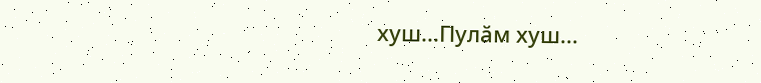хуш...Пулӑм хуш...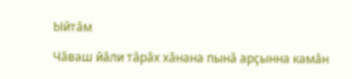Ыйтӑм

Чӑваш йӑли тӑрӑх хӑнана пынӑ арҫынна камӑн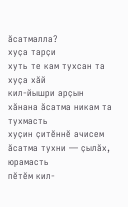ӑсатмалла?
хуҫа тарҫи
хуть те кам тухсан та
хуҫа хӑй
кил-йышри арҫын
хӑнана ӑсатма никам та тухмасть
хуҫин ҫитӗннӗ ачисем
ӑсатма тухни — ҫылӑх, юрамасть
пӗтӗм кил-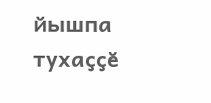йышпа тухаҫҫӗ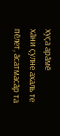хуҫа арӑмӗ
хӑни ҫулне ахаль те пӗлет, ӑсатмасӑр та